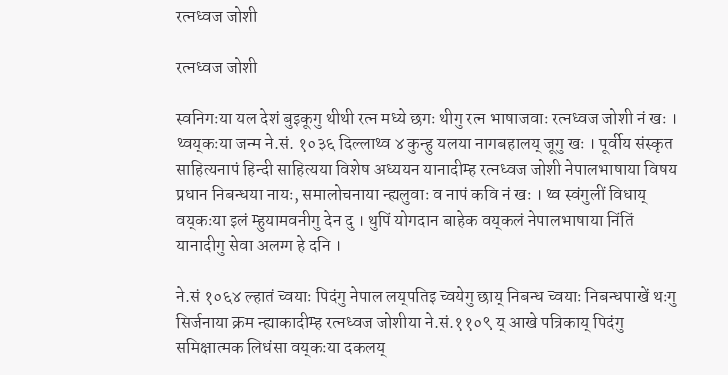रत्नध्वज जोशी

रत्नध्वज जोशी

स्वनिगःया यल देशं बुइकूगु थीथी रत्न मध्ये छगः थीगु रत्न भाषाजवाः रत्नध्वज जोशी नं खः । थ्वय्‌कःया जन्म ने.सं. १०३६ दिल्लाथ्व ४ कुन्हु यलया नागबहालय् जूगु खः । पूर्वीय संस्कृत साहित्यनापं हिन्दी साहित्यया विशेष अध्ययन यानादीम्ह रत्नध्वज जोशी नेपालभाषाया विषय प्रधान निबन्धया नायः, समालोचनाया न्ह्यलुवाः व नापं कवि नं खः । थ्व स्वंगुलीं विधाय् वय्‌कःया इलं म्हुयामवनीगु देन दु । थुपिं योगदान बाहेक वय्‌कलं नेपालभाषाया निंतिं यानादीगु सेवा अलग्ग हे दनि ।

ने.सं १०६४ ल्हातं च्वयाः पिदंगु नेपाल लय्‌पतिइ च्वयेगु छाय् निबन्ध च्वयाः निबन्धपाखें थःगु सिर्जनाया क्रम न्ह्याकादीम्ह रत्नध्वज जोशीया ने.सं.११०९ य् आखे पत्रिकाय् पिदंगु समिक्षात्मक लिधंसा वय्‌कःया दकलय्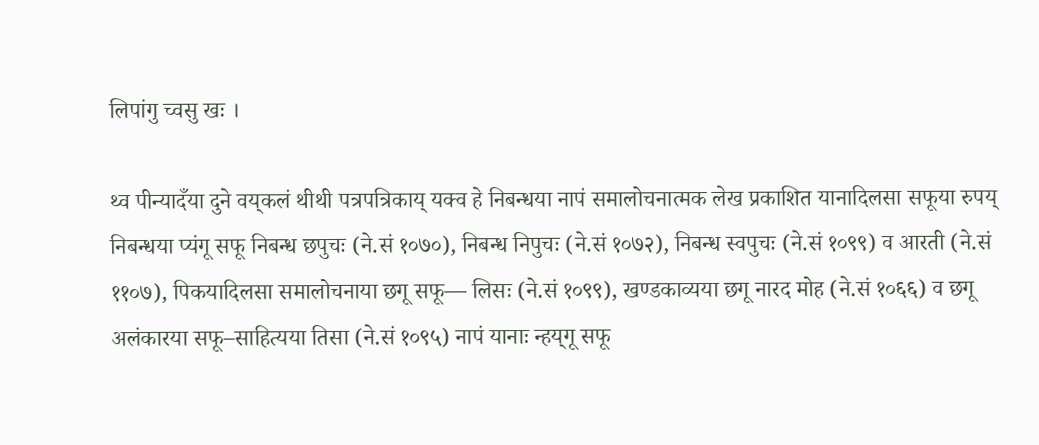लिपांगु च्वसु खः ।

थ्व पीन्यादँया दुने वय्‌कलं थीथी पत्रपत्रिकाय् यक्व हे निबन्धया नापं समालोचनात्मक लेख प्रकाशित यानादिलसा सफूया रुपय् निबन्धया प्यंगू सफू निबन्ध छपुचः (ने.सं १०७०), निबन्ध निपुचः (ने.सं १०७२), निबन्ध स्वपुचः (ने.सं १०९९) व आरती (ने.सं ११०७), पिकयादिलसा समालोचनाया छगू सफू— लिसः (ने.सं १०९९), खण्डकाव्यया छगू नारद मोह (ने.सं १०६६) व छगू अलंकारया सफू–साहित्यया तिसा (ने.सं १०९५) नापं यानाः न्हय्‌गू सफू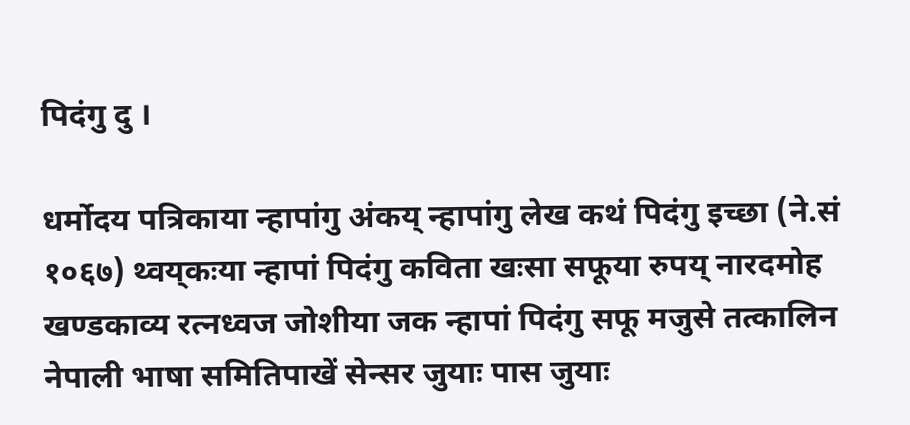पिदंगु दु ।

धर्मोदय पत्रिकाया न्हापांगु अंकय् न्हापांगु लेख कथं पिदंगु इच्छा (ने.सं १०६७) थ्वय्‌कःया न्हापां पिदंगु कविता खःसा सफूया रुपय् नारदमोह खण्डकाव्य रत्नध्वज जोशीया जक न्हापां पिदंगु सफू मजुसे तत्कालिन नेपाली भाषा समितिपाखें सेन्सर जुयाः पास जुयाः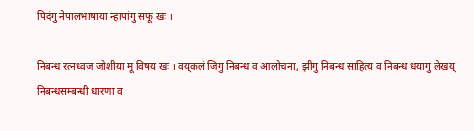पिदंगु नेपालभाषाया न्हापांगु सफू खः ।

निबन्ध रत्नध्वज जोशीया मू विषय खः । वय्‌कलं जिगु निबन्ध व आलोचना, झीगु निबन्ध साहित्य व निबन्ध धयागु लेखय् निबन्धसम्बन्धी धारणा व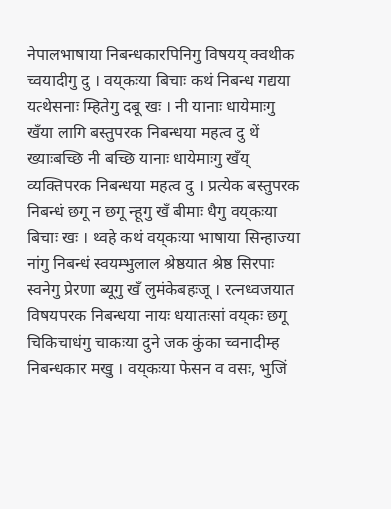नेपालभाषाया निबन्धकारपिनिगु विषयय् क्वथीक च्वयादीगु दु । वय्‌कःया बिचाः कथं निबन्ध गद्यया यत्थेसनाः म्हितेगु दबू खः । नी यानाः धायेमाःगु खँया लागि बस्तुपरक निबन्धया महत्व दु थें ख्याःबच्छि नी बच्छि यानाः धायेमाःगु खँय् व्यक्तिपरक निबन्धया महत्व दु । प्रत्येक बस्तुपरक निबन्धं छगू न छगू न्हूगु खँ बीमाः धैगु वय्‌कःया बिचाः खः । थ्वहे कथं वय्‌कःया भाषाया सिन्हाज्या नांगु निबन्धं स्वयम्भुलाल श्रेष्ठयात श्रेष्ठ सिरपाः स्वनेगु प्रेरणा ब्यूगु खँ लुमंकेबहःजू । रत्नध्वजयात विषयपरक निबन्धया नायः धयातःसां वय्‌कः छगू चिकिचाधंगु चाकःया दुने जक कुंका च्वनादीम्ह निबन्धकार मखु । वय्‌कःया फेसन व वसः, भुजिं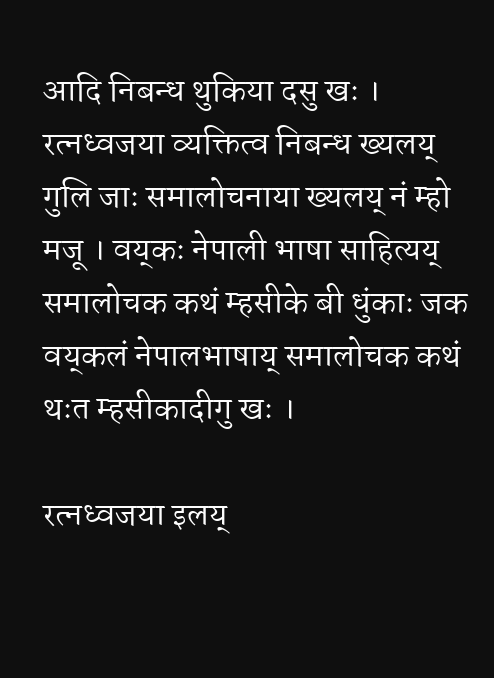आदि निबन्ध थुकिया दसु खः । रत्नध्वजया व्यक्तित्व निबन्ध ख्यलय् गुलि जाः समालोचनाया ख्यलय् नं म्हो मजू । वय्‌कः नेपाली भाषा साहित्यय् समालोचक कथं म्हसीके बी धुंकाः जक वय्‌कलं नेपालभाषाय् समालोचक कथं थःत म्हसीकादीगु खः ।

रत्नध्वजया इलय्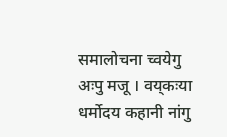समालोचना च्वयेगु अःपु मजू । वय्‌कःया धर्मोदय कहानी नांगु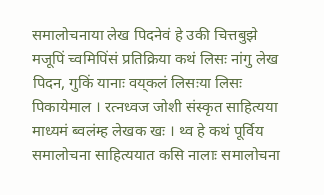समालोचनाया लेख पिदनेवं हे उकी चित्तबुझे मजूपिं च्वमिपिंसं प्रतिक्रिया कथं लिसः नांगु लेख पिदन, गुकिं यानाः वय्‌कलं लिसःया लिसः पिकायेमाल । रत्नध्वज जोशी संस्कृत साहित्यया माध्यमं ब्वलंम्ह लेखक खः । थ्व हे कथं पूर्विय समालोचना साहित्ययात कसि नालाः समालोचना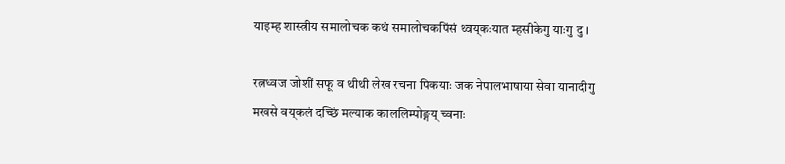याइम्ह शास्त्रीय समालोचक कथं समालोचकपिंसं थ्वय्‌कःयात म्हसीकेगु याःगु दु ।

रत्नध्वज जोशीं सफू व थीथी लेख रचना पिकयाः जक नेपालभाषाया सेवा यानादीगु मखसे वय्‌कलं दच्छिं मल्याक काललिम्पोङ्गय् च्वनाः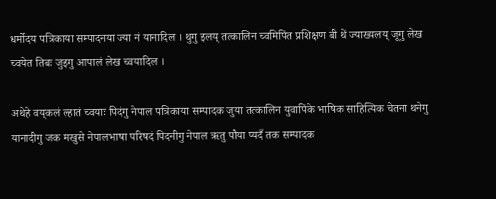धर्मोदय पत्रिकाया सम्पादनया ज्या नं यानादिल । थुगु इलय् तत्कालिन च्वमिपिंत प्रशिक्षण बी थें ज्याख्यलय् जूगु लेख च्वयेत तिबः जुइगु आपालं लेख च्वयादिल ।

अथेहे वय्‌कलं ल्हातं च्वयाः पिदंगु नेपाल पत्रिकाया सम्पादक जुया तत्कालिन युवापिंके भाषिक साहित्यिक चेतना थनेगु यानादीगु जक मखुसे नेपालभाषा परिषदं पिदनीगु नेपाल ऋतु पौया प्यदँ तक सम्पादक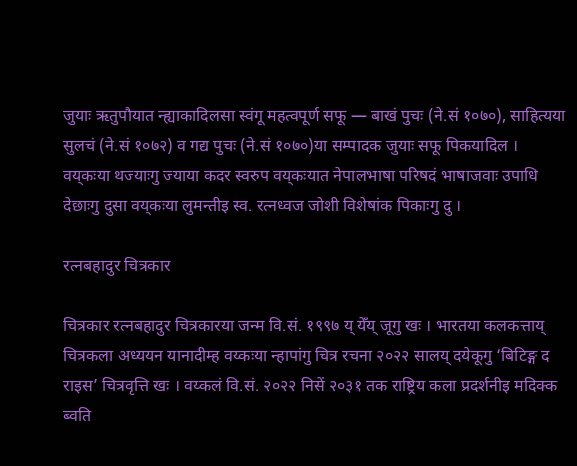जुयाः ऋतुपौयात न्ह्याकादिलसा स्वंगू महत्वपूर्ण सफू — बाखं पुचः (ने.सं १०७०), साहित्यया सुलचं (ने.सं १०७२) व गद्य पुचः (ने.सं १०७०)या सम्पादक जुयाः सफू पिकयादिल । वय्‌कःया थज्याःगु ज्याया कदर स्वरुप वय्‌कःयात नेपालभाषा परिषदं भाषाजवाः उपाधि देछाःगु दुसा वय्‌कःया लुमन्तीइ स्व. रत्नध्वज जोशी विशेषांक पिकाःगु दु ।

रत्नबहादुर चित्रकार

चित्रकार रत्नबहादुर चित्रकारया जन्म वि.सं. १९९७ य् येँय् जूगु खः । भारतया कलकत्ताय् चित्रकला अध्ययन यानादीम्ह वय्कःया न्हापांगु चित्र रचना २०२२ सालय् दयेकूगु ‘बिटिङ्ग द राइस’ चित्रवृत्ति खः । वय्कलं वि.सं. २०२२ निसें २०३१ तक राष्ट्रिय कला प्रदर्शनीइ मदिक्क ब्वति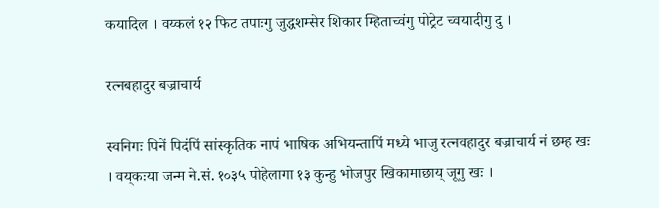कयादिल । वय्कलं १२ फिट तपाःगु जुद्धशम्सेर शिकार म्हिताच्वंगु पोट्रेट च्वयादीगु दु ।

रत्नबहादुर बज्राचार्य

स्वनिगः पिनें पिदंपिं सांस्कृतिक नापं भाषिक अभियन्तापिं मध्ये भाजु रत्नवहादुर बज्राचार्य नं छम्ह खः । वय्‌कःया जन्म ने.सं. १०३५ पोहेलागा १३ कुन्हु भोजपुर खिकामाछाय् जूगु खः ।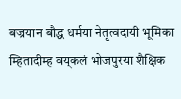बज्रयान बौद्ध धर्मया नेतृत्वदायी भूमिका म्हितादीम्ह वय्‌कलं भोजपुरया शैक्षिक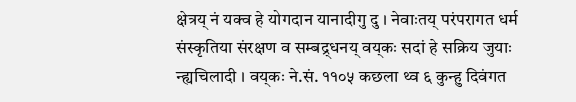क्षेत्रय् नं यक्व हे योगदान यानादीगु दु । नेवाःतय् परंपरागत धर्म संस्कृतिया संरक्षण व सम्बद्र्धनय् वय्‌कः सदां हे सक्रिय जुयाः न्ह्यचिलादी । वय्‌कः ने.सं. ११०५ कछला थ्व ६ कुन्हु दिवंगत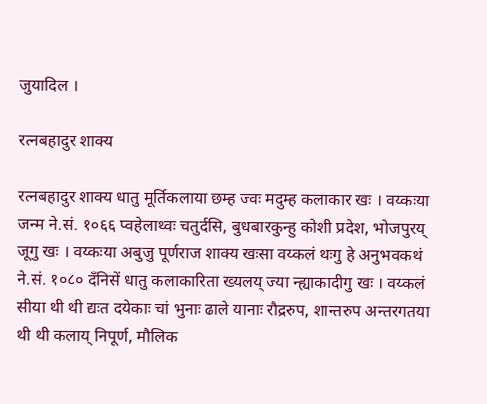जुयादिल ।

रत्नबहादुर शाक्य

रत्नबहादुर शाक्य धातु मूर्तिकलाया छम्ह ज्वः मदुम्ह कलाकार खः । वय्कःया जन्म ने.सं. १०६६ प्वहेलाथ्वः चतुर्दसि, बुधबारकुन्हु कोशी प्रदेश, भोजपुरय् जूगु खः । वय्कःया अबुजु पूर्णराज शाक्य खःसा वय्कलं थःगु हे अनुभवकथं ने.सं. १०८० दँनिसें धातु कलाकारिता ख्यलय् ज्या न्ह्याकादीगु खः । वय्कलं सीया थी थी द्यःत दयेकाः चां भुनाः ढाले यानाः रौद्ररुप, शान्तरुप अन्तरगतया थी थी कलाय् निपूर्ण, मौलिक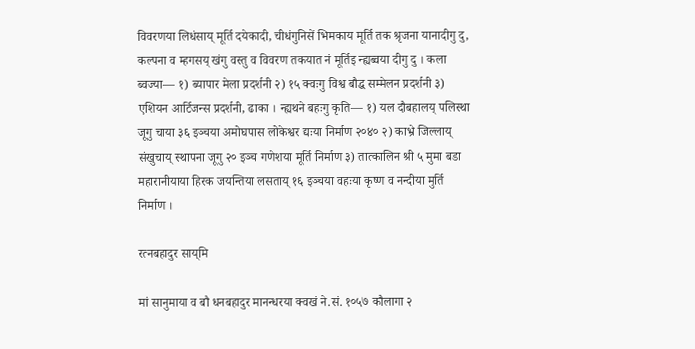विवरणया लिधंसाय् मूर्ति दयेकादी, चीधंगुनिसें भिमकाय मूर्ति तक श्रृजना यानादीगु दु, कल्पना व म्हगसय् खंगु वस्तु व विवरण तकयात नं मूर्तिइ न्ह्यब्वया दीगु दु । कला ब्वज्या— १) ब्यापार मेला प्रदर्शनी २) १५ क्वःगु विश्व बौद्ध सम्मेलन प्रदर्शनी ३) एशियन आर्टिजन्स प्रदर्शनी, ढाका । न्ह्यथने बहःगु कृति— १) यल दौबहालय् पलिस्था जूगु चाया ३६ इञ्चया अमोघपास लोकेश्वर द्यःया निर्माण २०४० २) काभ्रे जिल्लाय् संखुचाय् स्थापना जूगु २० इञ्च गणेशया मूर्ति निर्माण ३) तात्कालिन श्री ५ मुमा बडा महारानीयाया हिरक जयन्तिया लसताय् १६ इञ्चया वहःया कृष्ण व नन्दीया मुर्ति निर्माण ।

रत्नबहादुर साय्‌मि

मां सानुमाया व बौ धनबहादुर मानन्धरया क्वखं ने.सं. १०५७ कौलागा २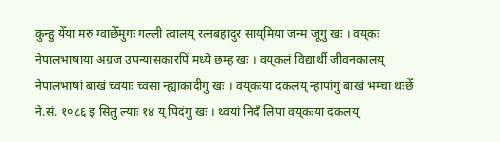कुन्हु येँया मरु ग्वाछेँमुगः गल्ली त्वालय् रत्नबहादुर साय्‌मिया जन्म जूगु खः । वय्‌कः नेपालभाषाया अग्रज उपन्यासकारपिं मध्ये छम्ह खः । वय्‌कलं विद्यार्थी जीवनकालय् नेपालभाषां बाखं च्वयाः च्वसा न्ह्याकादीगु खः । वय्‌कःया दकलय् न्हापांगु बाखं भम्चा थःछेँ ने.सं. १०८६ इ सितु ल्याः १४ य् पिदंगु खः । थ्वयां निदँ लिपा वय्‌कःया दकलय्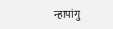न्हापांगु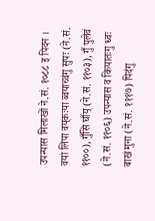उपन्यास मिलाखों ने.सं. १०८८ इ पिदन । वयां लिपा वय्‌कःया ब्वयाच्वंगु सुपः (ने.सं. ११००), गुँसि घाँय् (ने.सं. ११०३), गुँ पुलेवं (ने.सं. ११०६) उपन्यास व कियातःगु ध्वः बाखं मुना (ने.सं. १११७) पिदंगु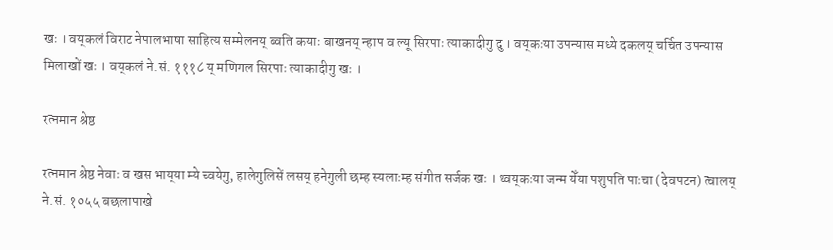खः । वय्‌कलं विराट नेपालभाषा साहित्य सम्मेलनय् ब्वति कयाः बाखनय् न्हाप व ल्यू सिरपाः त्याकादीगु दु । वय्‌कःया उपन्यास मध्ये दकलय् चर्चित उपन्यास मिलाखों खः । वय्‌कलं ने.सं. १११८ य् मणिगल सिरपाः त्याकादीगु खः ।

रत्नमान श्रेष्ठ

रत्नमान श्रेष्ठ नेवाः व खस भाय्‌या म्ये च्वयेगु, हालेगुलिसें लसय्‌ हनेगुली छम्ह स्यलाःम्ह संगीत सर्जक खः । थ्वय्‌कःया जन्म येँया पशुपति पाःचा (देवपटन) त्वालय्‌ ने.सं. १०५५ बछलापाखे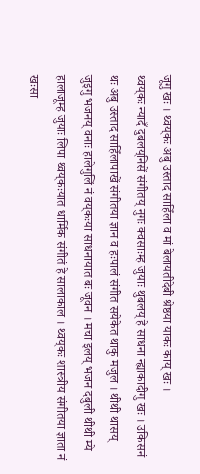जूगु खः । थ्वय्‌कः अबु उस्ताद साहिँला व मां बेलायतीदेबी श्रेष्ठया याकः काय्‌ खः ।
थ्वय्‌कः न्यादँ दुबलय्‌निसें संगीतय्‌ नुगः क्वसाःम्ह जुयाः थुबलय्‌ हे साधना न्ह्याकादीगु खः । उकिसनं थः अबु उस्ताद साहिँलापाखें संगीतया ज्ञान व हःपालं संगीत सयेकेत थाकु मजुल । थीथी थासय्‌ जुइगु भजनय्‌ वनाः हालेगुलिं नं वय्‌कःया साधनायात बः जूवन । मचा इलय्‌ भजन दबुली थीथी म्ये हालाजूम्ह जुयाः लिपा थ्वय्‌कःयात धार्मिक संगीतं हे सालाकाल । थ्वय्‌कः शास्त्रीय संगीतया ज्ञाता नं खःसा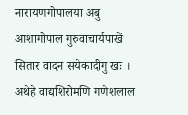नारायणगोपालया अबु आशागोपाल गुरुवाचार्यपाखें सितार वादन सयेकादीगु खः । अथेहे वाद्यशिरोमणि गणेशलाल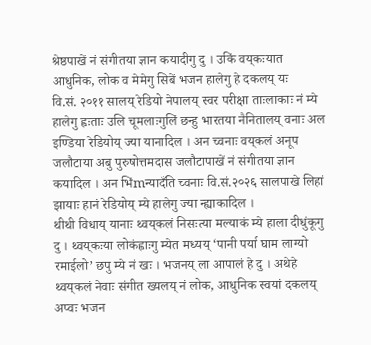श्रेष्ठपाखें नं संगीतया ज्ञान कयादीगु दु । उकिं वय्‌कःयात आधुनिक, लोक व मेमेगु सिबें भजन हालेगु हे दकलय्‌ यः
वि.सं. २०११ सालय्‌ रेडियो नेपालय्‌ स्वर परीक्षा ताःलाकाः नं म्ये हालेगु ह्वःताः उलि चूमलाःगुलिं छन्हु भारतया नैनितालय्‌ वनाः अल इण्डिया रेडियोय्‌ ज्या यानादिल । अन च्वनाः वय्‌कलं अनूप जलौटाया अबु पुरुषोत्तमदास जलौटापाखें नं संगीतया ज्ञान कयादिल । अन भिंmन्यादँति च्वनाः वि.सं.२०२६ सालपाखे लिहां झायाः हानं रेडियोय्‌ म्ये हालेगु ज्या न्ह्याकादिल ।
थीथी विधाय्‌ यानाः थ्वय्‌कलं निसःत्या मल्याकं म्ये हाला दीधुंकूगु दु । थ्वय्‌कःया लोकंह्वाःगु म्येत मध्यय्‌ ‘पानी पर्या घाम लाग्यो रमाईलो’ छपु म्ये नं खः । भजनय्‌ ला आपालं हे दु । अथेहे थ्वय्‌कलं नेवाः संगीत ख्यलय्‌ नं लोक, आधुनिक स्वयां दकलय्‌ अप्वः भजन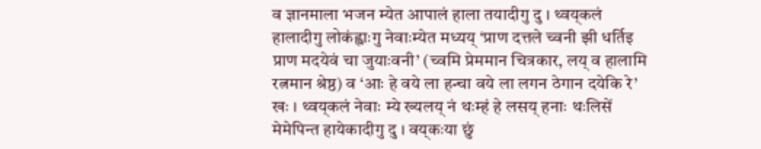व ज्ञानमाला भजन म्येत आपालं हाला तयादीगु दु । थ्वय्‌कलं हालादीगु लोकंह्वाःगु नेवाःम्येत मध्यय्‌ ‘प्राण दत्तले च्वनी झी धर्तिइ प्राण मदयेवं चा जुयाःवनी’ (च्वमि प्रेममान चित्रकार, लय्‌ व हालामि रत्नमान श्रेष्ठ) व ‘आः हे वये ला हन्चा वये ला लगन ठेगान दयेकि रे’ खः । थ्वय्‌कलं नेवाः म्ये ख्यलय्‌ नं थःम्हं हे लसय्‌ हनाः थःलिसें मेमेपिन्त हायेकादीगु दु । वय्‌कःया छुं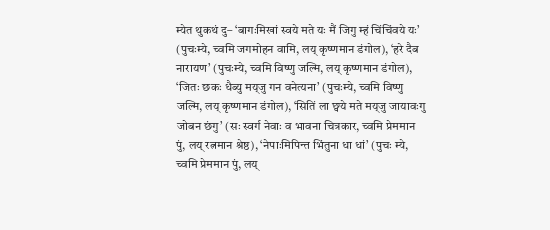म्येत थुकथं दु– ‘बागःमिखां स्वये मते यः मैं जिगु म्हं चिंचिंवये यः’ (पुचःम्ये, च्वमि जगमोहन वामि, लय्‌ कृष्णमान डंगोल), ‘हरे दैब नारायण’ (पुचःम्ये, च्वमि विष्णु जल्मि, लय्‌ कृष्णमान डंगोल), ‘जितः छकः धैब्यु मय्‌जु गन वनेत्यना’ (पुचःम्ये, च्वमि विष्णु जल्मि, लय्‌ कृष्णमान डंगोल), ‘सितिं ला छ्वये मते मय्‌जु जायावःगु जोबन छंगु’ (सः स्वर्ग नेवाः व भावना चित्रकार, च्वमि प्रेममान पुं, लय्‌ रत्नमान श्रेष्ठ), ‘नेपाःमिपिन्त भिंतुना धा धां’ (पुचः म्ये, च्वमि प्रेममान पुं, लय्‌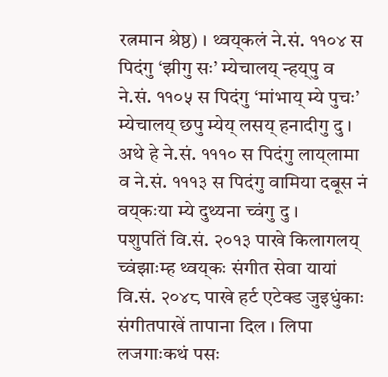रत्नमान श्रेष्ठ) । थ्वय्‌कलं ने.सं. ११०४ स पिदंगु ‘झीगु सः’ म्येचालय्‌ न्हय्‌पु व ने.सं. ११०५ स पिदंगु ‘मांभाय्‌ म्ये पुचः’ म्येचालय्‌ छपु म्येय्‌ लसय्‌ हनादीगु दु । अथे हे ने.सं. १११० स पिदंगु लाय्‌लामा व ने.सं. १११३ स पिदंगु वामिया दबूस नं वय्‌कःया म्ये दुथ्यना च्वंगु दु ।
पशुपतिं वि.सं. २०१३ पाखे किलागलय्‌ च्वंझाःम्ह थ्वय्‌कः संगीत सेवा यायां वि.सं. २०४८ पाखे हर्ट एटेक्ड जुइधुंकाः संगीतपाखें तापाना दिल । लिपा लजगाःकथं पसः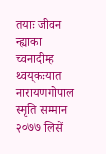तयाः जीवन न्ह्याका च्वनादीम्ह थ्वय्‌कःयात नारायणगोपाल स्मृति सम्मान २०७७ लिसें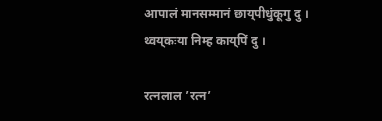आपालं मानसम्मानं छाय्‌पीधुंकूगु दु । थ्वय्‌कःया निम्ह काय्‌पिं दु ।

रत्नलाल ’रत्न’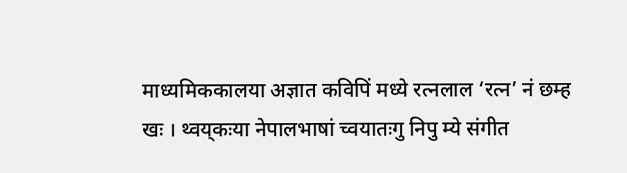माध्यमिककालया अज्ञात कविपिं मध्ये रत्नलाल ‘रत्न’ नं छम्ह खः । थ्वय्‌कःया नेपालभाषां च्वयातःगु निपु म्ये संगीत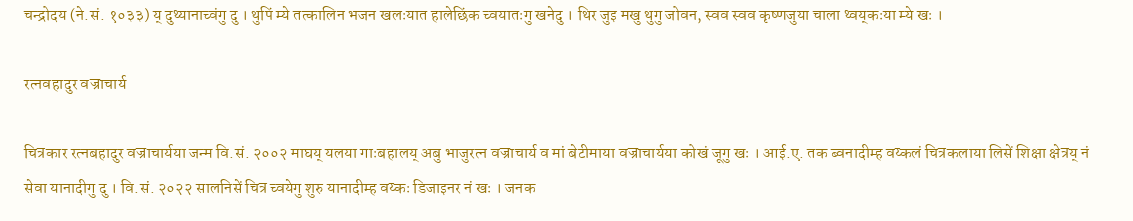चन्द्रोदय (ने.सं. १०३३) य् दुथ्यानाच्वंगु दु । थुपिं म्ये तत्कालिन भजन खलःयात हालेछिंक च्वयातःगु खनेदु । थिर जुइ मखु थुगु जोवन, स्वव स्वव कृष्णजुया चाला थ्वय्‌कःया म्ये खः ।

रत्नवहादुर वज्राचार्य

चित्रकार रत्नबहादुर वज्राचार्यया जन्म वि.सं. २००२ माघय् यलया गाःबहालय् अबु भाजुरत्न वज्राचार्य व मां बेटीमाया वज्राचार्यया कोखं जूगु खः । आई.ए. तक ब्वनादीम्ह वय्कलं चित्रकलाया लिसें शिक्षा क्षेत्रय् नं सेवा यानादीगु दु । वि.सं. २०२२ सालनिसें चित्र च्वयेगु शुरु यानादीम्ह वय्कः डिजाइनर नं खः । जनक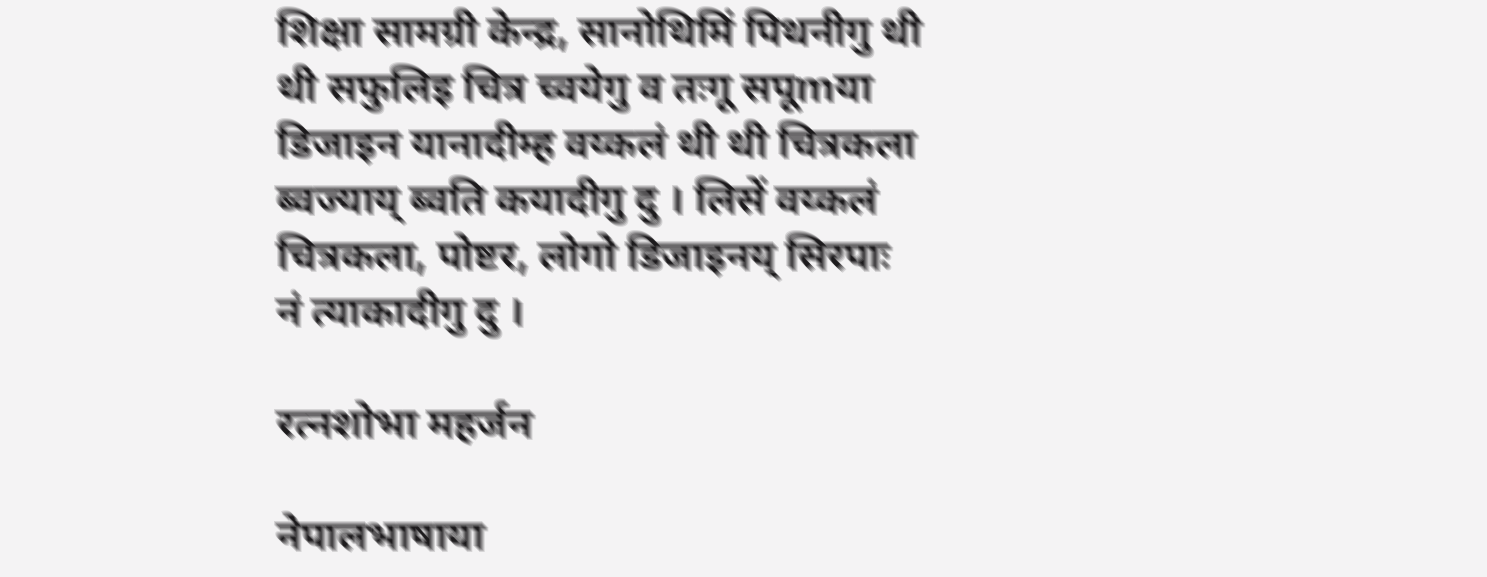शिक्षा सामग्री केन्द्र, सानोथिमिं पिथनीगु थी थी सफुलिइ चित्र च्वयेगु व तःगू सपूmया डिजाइन यानादीम्ह वय्कलं थी थी चित्रकला ब्वज्याय् ब्वति कयादीगु दु । लिसें वय्कलं चित्रकला, पोष्टर, लोगो डिजाइनय् सिरपाः नं त्याकादीगु दु ।

रत्नशोभा महर्जन

नेपालभाषाया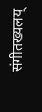संगीतख्यलय्‌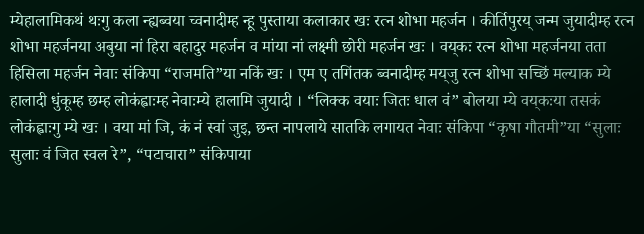म्येहालामिकथं थःगु कला न्ह्यब्वया च्वनादीम्ह न्हू पुस्ताया कलाकार खः रत्न शोभा महर्जन । कीर्तिपुरय्‌ जन्म जुयादीम्ह रत्न शोभा महर्जनया अबुया नां हिरा बहादुर महर्जन व मांया नां लक्ष्मी छोरी महर्जन खः । वय्‌कः रत्न शोभा महर्जनया तता हिसिला महर्जन नेवाः संकिपा “राजमति”या नकिं खः । एम ए तगिंतक ब्वनादीम्ह मय्‌जु रत्न शोभा सच्छिं मल्याक म्ये हालादी धुंकूम्ह छम्ह लोकंह्वाःम्ह नेवाःम्ये हालामि जुयादी । “लिक्क वयाः जितः धाल वं” बोलया म्ये वय्‌कःया तसकं लोकंह्वाःगु म्ये खः । वया मां जि, कं नं स्वां जुइ, छन्त नापलाये सातकि लगायत नेवाः संकिपा “कृषा गौतमी”या “सुलाः सुलाः वं जित स्वल रे”, “पटाचारा” संकिपाया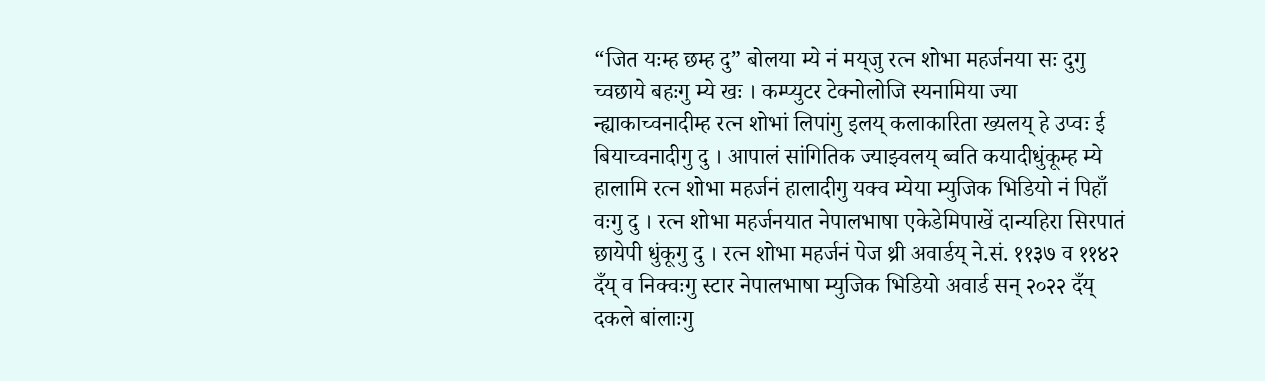“जित यःम्ह छम्ह दु” बोलया म्ये नं मय्‌जु रत्न शोभा महर्जनया सः दुगु च्वछाये बहःगु म्ये खः । कम्प्युटर टेक्नोलोजि स्यनामिया ज्या न्ह्याकाच्वनादीम्ह रत्न शोभां लिपांगु इलय्‌ कलाकारिता ख्यलय्‌ हे उप्वः ई बियाच्वनादीगु दु । आपालं सांगितिक ज्याझ्वलय्‌ ब्वति कयादीधुंकूम्ह म्ये हालामि रत्न शोभा महर्जनं हालादीगु यक्व म्येया म्युजिक भिडियो नं पिहाँ वःगु दु । रत्न शोभा महर्जनयात नेपालभाषा एकेडेमिपाखें दान्यहिरा सिरपातं छायेपी धुंकूगु दु । रत्न शोभा महर्जनं पेज थ्री अवार्डय्‌ ने.सं. ११३७ व ११४२ दँय्‌ व निक्वःगु स्टार नेपालभाषा म्युजिक भिडियो अवार्ड सन् २०२२ दँय्‌ दकले बांलाःगु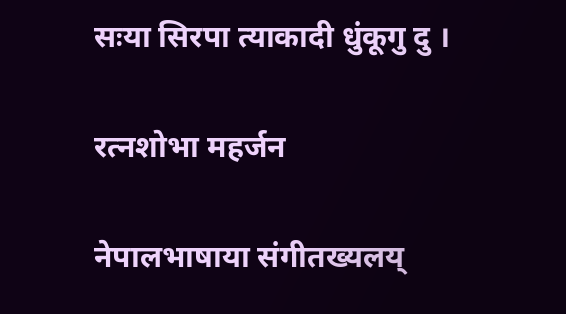सःया सिरपा त्याकादी धुंकूगु दु ।

रत्नशोभा महर्जन

नेपालभाषाया संगीतख्यलय्‌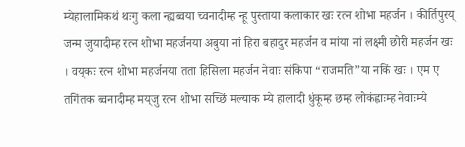म्येहालामिकथं थःगु कला न्ह्यब्वया च्वनादीम्ह न्हू पुस्ताया कलाकार खः रत्न शोभा महर्जन । कीर्तिपुरय्‌ जन्म जुयादीम्ह रत्न शोभा महर्जनया अबुया नां हिरा बहादुर महर्जन व मांया नां लक्ष्मी छोरी महर्जन खः । वय्‌कः रत्न शोभा महर्जनया तता हिसिला महर्जन नेवाः संकिपा “राजमति”या नकिं खः । एम ए तगिंतक ब्वनादीम्ह मय्‌जु रत्न शोभा सच्छिं मल्याक म्ये हालादी धुंकूम्ह छम्ह लोकंह्वाःम्ह नेवाःम्ये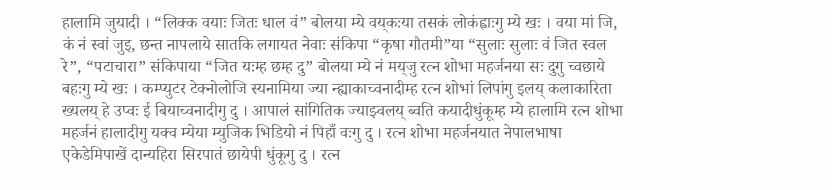हालामि जुयादी । “लिक्क वयाः जितः धाल वं” बोलया म्ये वय्‌कःया तसकं लोकंह्वाःगु म्ये खः । वया मां जि, कं नं स्वां जुइ, छन्त नापलाये सातकि लगायत नेवाः संकिपा “कृषा गौतमी”या “सुलाः सुलाः वं जित स्वल रे”, “पटाचारा” संकिपाया “जित यःम्ह छम्ह दु” बोलया म्ये नं मय्‌जु रत्न शोभा महर्जनया सः दुगु च्वछाये बहःगु म्ये खः । कम्प्युटर टेक्नोलोजि स्यनामिया ज्या न्ह्याकाच्वनादीम्ह रत्न शोभां लिपांगु इलय्‌ कलाकारिता ख्यलय्‌ हे उप्वः ई बियाच्वनादीगु दु । आपालं सांगितिक ज्याझ्वलय्‌ ब्वति कयादीधुंकूम्ह म्ये हालामि रत्न शोभा महर्जनं हालादीगु यक्व म्येया म्युजिक भिडियो नं पिहाँ वःगु दु । रत्न शोभा महर्जनयात नेपालभाषा एकेडेमिपाखें दान्यहिरा सिरपातं छायेपी धुंकूगु दु । रत्न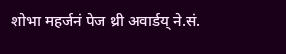शोभा महर्जनं पेज थ्री अवार्डय्‌ ने.सं.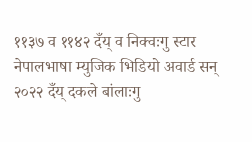११३७ व ११४२ दँय्‌ व निक्वःगु स्टार नेपालभाषा म्युजिक भिडियो अवार्ड सन् २०२२ दँय्‌ दकले बांलाःगु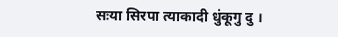सःया सिरपा त्याकादी धुंकूगु दु ।